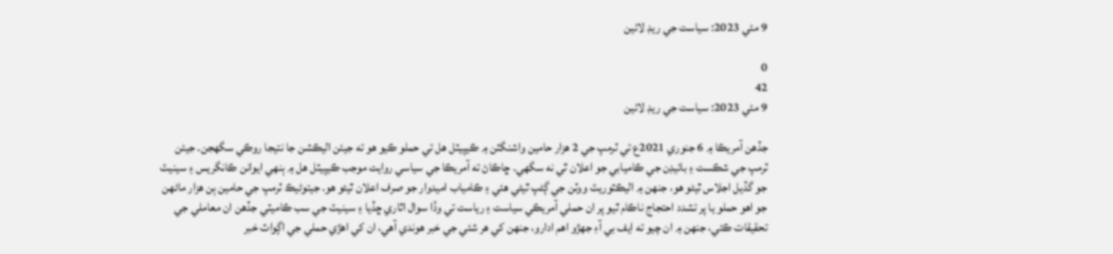9 مئي 2023: سياست جي ريڊ لائين

0
42
9 مئي 2023: سياست جي ريڊ لائين

جڏهن آمريڪا ۾ 6 جنوري 2021ع تي ٽرمپ جي 2 هزار حامين واشنگٽن ۾ ڪيپيٽل هل تي حملو ڪيو هو ته جيئن اليڪشن جا نتيجا روڪي سگهجن. جيئن  ٽرمپ جي شڪست ۽ بائيڊن جي ڪاميابي جو اعلان ٿي نه سگهي. ڇاڪاڻ ته آمريڪا جي سياسي روايت موجب ڪيپيٽل هل ۾ ٻنهي ايوانن ڪانگريس ۽ سينيٽ جو گڏيل اجلاس ٿيڻو هو، جنهن ۾ اليڪٽوريٽ ووٽن جي ڳڻپ ٿيڻي هئي ۽ ڪامياب اميدوار جو صرف اعلان ٿيڻو هو. جيتوڻيڪ ٽرمپ جي حامين ٻن هزار ماڻهن جو اهو حملو يا پر تشدد احتجاج ناڪام ٿيو پر ان حملي آمريڪي سياست ۽ رياست تي وڏا سوال اٿاري ڇڏيا ۽ سينيٽ جي سب ڪاميٽي جڏهن ان معاملي جي تحقيقات ڪئي، جنهن ۾ ان چيو ته ايف بي آءِ جهڙو اهم ادارو، جنهن کي هر شئي جي خبر هوندي آهي، ان کي اهڙي حملي جي اڳواٽ خبر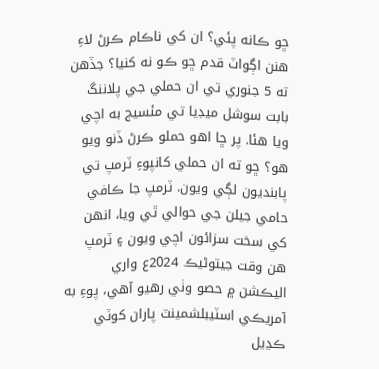ڇو ڪانه پئي؟ ان کي ناڪام ڪرڻ لاءِ هنن اڳواٽ قدم ڇو ڪو نه کنيا؟ جڏهن ته 5 جنوري تي ان حملي جي پلاننگ بابت سوشل ميڊيا تي مئسيج به اچي ويا هئا. پر ڇا اهو حملو ڪرڻ ڏنو ويو هو؟ ڇو ته ان حملي کانپوءِ ٽرمپ تي پابنديون لڳي ويون. ٽرمپ جا ڪافي حامي جيلن جي حوالي ٿي ويا، انهن کي سخت سزائون اچي ويون ۽ ٽرمپ هن وقت جيتوڻيڪ 2024ع واري اليڪشن ۾ حصو وٺي رهيو آهي، پوءِ به آمريڪي اسٽيبلشمينٽ پاران کوٽي ڪڍيل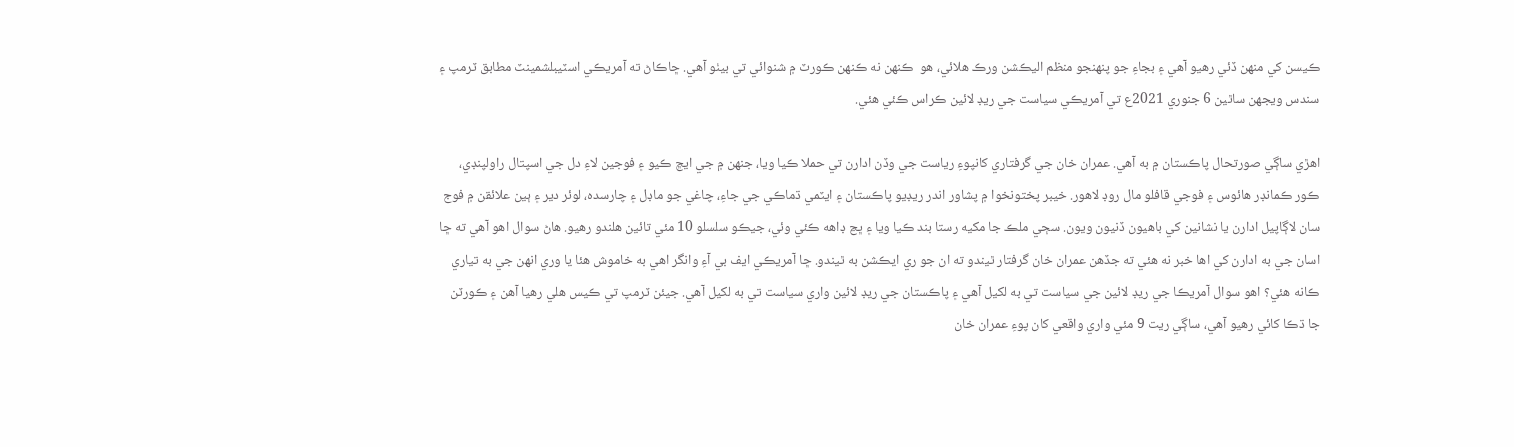ڪيسن کي منهن ڏئي رهيو آهي ۽ بجاءِ جو پنهنجو منظم اليڪشن ورڪ هلائي، هو  ڪنهن نه ڪنهن ڪورٽ ۾ شنوائي تي بيٺو آهي. ڇاڪاڻ ته آمريڪي اسٽيبلشمينٽ مطابق ٽرمپ ۽ سندس ويجھن ساٿين 6 جنوري 2021ع تي آمريڪي سياست جي ريڊ لائين ڪراس ڪئي ھئي.

اھڙي ساڳي صورتحال پاڪستان ۾ به آهي. عمران خان جي گرفتاري کانپوءِ رياست جي وڏن ادارن تي حملا ڪيا ويا، جنهن ۾ جي ايڇ ڪيو ۽ فوجين لاءِ دل جي اسپتال راولپنڊي، ڪور ڪمانڊر هائوس ۽ فوجي قافلو مال روڊ لاھور. خيبر پختونخوا ۾ پشاور اندر ريڊيو پاڪستان ۽ ايٽمي ڌماڪي جي جاءِ، چاغي جو ماڊل ۽ چارسدہ، لوئر دير ۽ ٻين علائقن ۾ فوج سان لاڳاپيل ادارن يا نشانين کي باهيون ڏنيون ويون. سڄي ملڪ جا مکيه رستا بند ڪيا ويا ۽ ڀڃ ڊاهه ڪئي وئي، جيڪو سلسلو 10 مئي تائين ھلندو رھيو. هاڻ سوال اهو آهي ته ڇا اسان جي به ادارن کي اها خبر نه هئي ته جڏهن عمران خان گرفتار ٿيندو ته ان جو ري ايڪشن به ٿيندو. ڇا آمريڪي ايف بي آءِ وانگر اهي به خاموش هئا يا وري انهن جي به تياري ڪانه هئي؟ اهو سوال آمريڪا جي ريڊ لائين جي سياست تي به لکيل آهي ۽ پاڪستان جي ريڊ لائين واري سياست تي به لکيل آهي. جيئن ٽرمپ تي ڪيس هلي رهيا آهن ۽ ڪورٽن جا ڌڪا کائي رهيو آهي، ساڳي ريت 9 مئي واري واقعي کان پوءِ عمران خان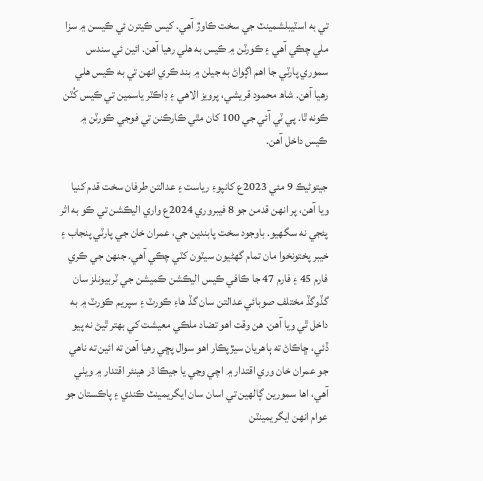تي به اسٽيبلشمينٽ جي سخت ڪاوڙ آھي. کيس ڪيترن ئي ڪيسن ۾ سزا ملي چڪي آھي ۽ ڪورٽن ۾ ڪيس به هلي رهيا آهن. ائين ئي سندس سموري پارٽي جا اهم اڳواڻ به جيلن ۾ بند ڪري انهن تي به ڪيس هلي رهيا آهن. شاھ محمود قريشي، پرويز الاهي ۽ ڊاڪٽر ياسمين تي ڪيس کُٽن ڪونه ٿا. پي ٽي آئي جي 100 کان مٿي ڪارڪنن تي فوجي ڪورٽن ۾ ڪيس داخل آهن.

جيتوڻيڪ 9 مئي 2023ع کانپوءِ رياست ۽ عدالتن طرفان سخت قدم کنيا ويا آهن، پر انھن قدمن جو 8 فيبروري 2024ع واري اليڪشن تي ڪو به اثر پئجي نه سگهيو. باوجود سخت پابندين جي، عمران خان جي پارٽي پنجاب ۽ خيبر پختونخوا مان تمام گهڻيون سيٽون کٽي چڪي آهي. جنهن جي ڪري فارم 45 ۽ فارم 47 جا ڪافي ڪيس اليڪشن ڪميشن جي ٽربيونلز سان گڏوگڏ مختلف صوبائي عدالتن سان گڏ هاءِ ڪورٽ ۽ سپريم ڪورٽ ۾ به داخل ٿي ويا آهن. هن وقت اهو تضاد ملڪي معيشت کي بهتر ٿيڻ نه پيو ڏئي، ڇاڪاڻ ته ٻاهريان سيڙپڪار اهو سوال پڇي رهيا آهن ته ائين ته ناهي جو عمران خان وري اقتدار ۾ اچي وڃي يا جيڪا ڌر هينئر اقتدار ۾ ويٺي آهي، اها سمورين ڳالهين تي اسان سان ايگريمينٽ ڪندي ۽ پاڪستان جو عوام انهن ايگريمينٽن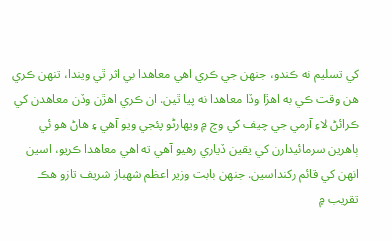کي تسليم نه ڪندو، جنهن جي ڪري اهي معاهدا بي اثر ٿي ويندا، تنهن ڪري هن وقت ڪي به اهڙا وڏا معاهدا نه پيا ٿين. ان ڪري اهڙن وڏن معاهدن کي ڪرائڻ لاءِ آرمي جي چيف کي وچ ۾ ويهارڻو پئجي ويو آهي ۽ هاڻ هو ئي ٻاهرين سرمائيدارن کي يقين ڏياري رهيو آهي ته اهي معاهدا ڪريو، اسين انھن کي قائم رکنداسين. جنهن بابت وزير اعظم شهباز شريف تازو هڪ تقريب ۾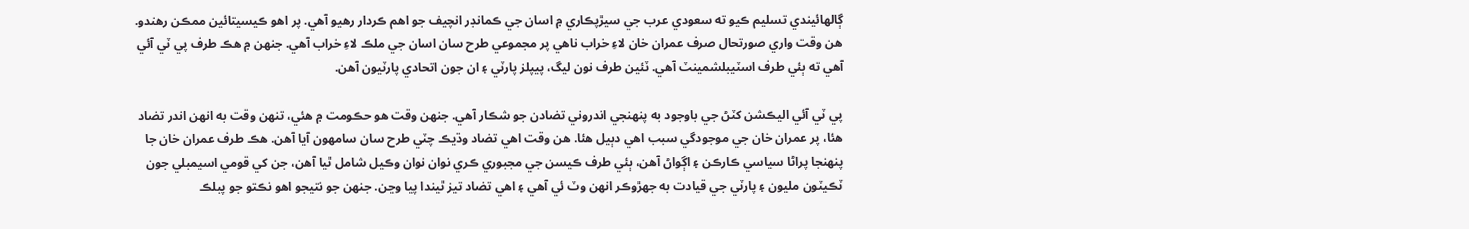ڳالهائيندي تسليم ڪيو ته سعودي عرب جي سيڙپڪاري ۾ اسان جي ڪمانڊر انچيف جو اهم ڪردار رهيو آهي. پر اهو ڪيسيتائين ممڪن رهندو. هن وقت واري صورتحال صرف عمران خان لاءِ خراب ناهي پر مجموعي طرح سان اسان جي ملڪ لاءِ خراب آهي. جنهن ۾ هڪ طرف پي ٽي آئي آهي ته ٻئي طرف اسٽيبلشمينٽ آهي. ٽئين طرف نون ليگ، پيپلز پارٽي ۽ ان جون اتحادي پارٽيون آهن.

پي ٽي آئي اليڪشن کٽڻ جي باوجود به پنهنجي اندروني تضادن جو شڪار آهي. جنهن وقت هو حڪومت ۾ هئي، تنهن وقت به انهن اندر تضاد هئا، پر عمران خان جي موجودگي سبب اهي دٻيل هئا. هن وقت اهي تضاد وڌيڪ چٽي طرح سان سامهون آيا آهن. هڪ طرف عمران خان جا پنهنجا پراڻا سياسي ڪارڪن ۽ اڳواڻ آهن، ٻئي طرف ڪيسن جي مجبوري ڪري نوان نوان وڪيل شامل ٿيا آهن، جن کي قومي اسيمبلي جون ٽڪيٽون مليون ۽ پارٽي جي قيادت به جهڙوڪر انهن وٽ ئي آهي ۽ اهي تضاد تيز ٿيندا پيا وڃن. جنهن جو نتيجو اهو نڪتو جو پبلڪ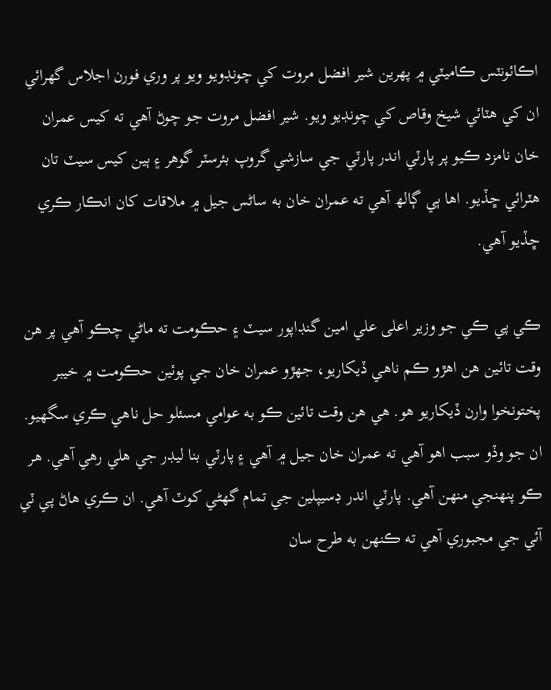اڪائونٽس ڪاميٽي ۾ پهرين شير افضل مروت کي چونڊويو ويو پر وري فورن اجلاس گهرائي ان کي هٽائي شيخ وقاص کي چونڊيو ويو. شير افضل مروت جو چوڻ آهي ته کيس عمران خان نامزد ڪيو پر پارٽي اندر پارٽي جي سازشي گروپ بئرسٽر گوهر ۽ ٻين کيس سيٽ تان هٽرائي ڇڏيو. اھا ٻي ڳالھ آھي ته عمران خان به ساڻس جيل ۾ ملاقات کان انڪار ڪري ڇڏيو آهي.

ڪي پي ڪي جو وزير اعلى علي امين گنڊاپور سيٽ ۽ حڪومت ته ماڻي چڪو آهي پر هن وقت تائين هن اهڙو ڪم ناهي ڏيکاريو، جهڙو عمران خان جي پوئين حڪومت ۾ خيبر پختونخوا وارن ڏيکاريو هو. ھي ھن وقت تائين ڪو به عوامي مسئلو حل ناهي ڪري سگهيو. ان جو وڏو سبب اهو آهي ته عمران خان جيل ۾ آهي ۽ پارٽي بنا ليڊر جي هلي رهي آهي. هر ڪو پنهنجي منهن آهي. پارٽي اندر ڊسيپلين جي تمام گهڻي کوٽ آهي. ان ڪري هاڻ پي ٽي آئي جي مجبوري آهي ته ڪنهن به طرح سان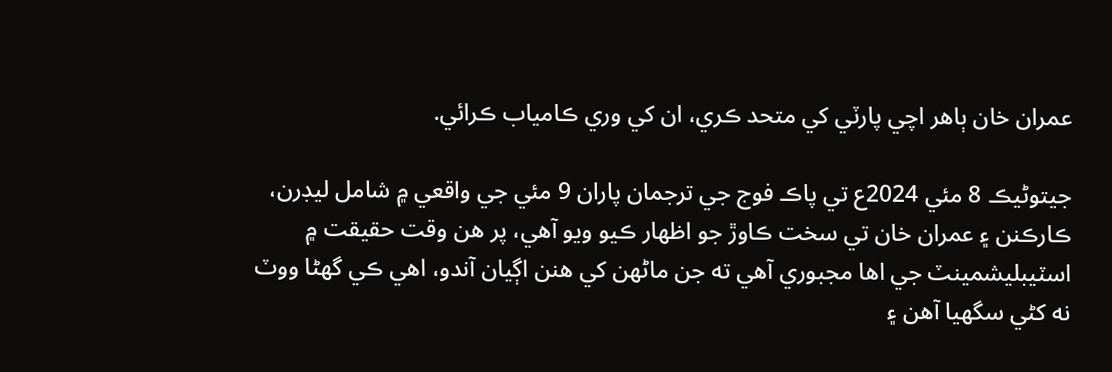عمران خان ٻاهر اچي پارٽي کي متحد ڪري، ان کي وري ڪامياب ڪرائي.

جيتوڻيڪ 8 مئي 2024ع تي پاڪ فوج جي ترجمان پاران 9 مئي جي واقعي ۾ شامل ليڊرن، ڪارڪنن ۽ عمران خان تي سخت ڪاوڙ جو اظهار ڪيو ويو آهي، پر هن وقت حقيقت ۾ اسٽيبليشمينٽ جي اها مجبوري آهي ته جن ماڻهن کي هنن اڳيان آندو، اهي ڪي گهڻا ووٽ نه کڻي سگهيا آھن ۽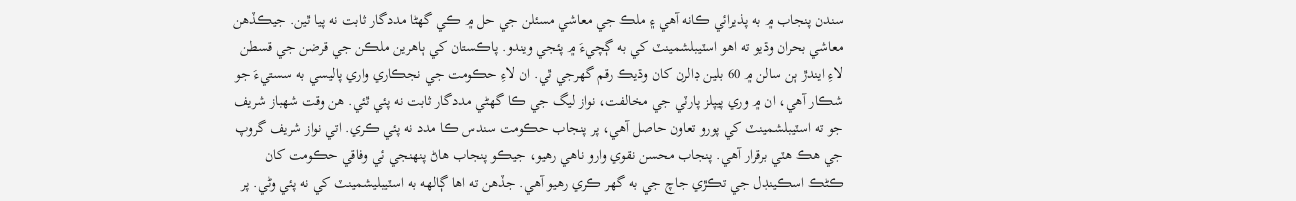سندن پنجاب ۾ به پذيرائي ڪانه آهي ۽ ملڪ جي معاشي مسئلن جي حل ۾ ڪي گهڻا مددگار ثابت نه پيا ٿين. جيڪڏهن معاشي بحران وڌيو ته اهو اسٽيبلشمينٽ کي به ڳچيءَ ۾ پئجي ويندو. پاڪستان کي ٻاھرين ملڪن جي قرضن جي قسطن لاءِ ايندڙ ٻن سالن ۾ 60 بلين ڊالرن کان وڌيڪ رقم گهرجي ٿي. ان لاءِ حڪومت جي نجڪاري واري پاليسي به سستيءَ جو شڪار آهي، ان ۾ وري پيپلز پارٽي جي مخالفت، نواز ليگ جي ڪا گهڻي مددگار ثابت نه پئي ٿئي. هن وقت شهباز شريف جو ته اسٽيبلشمينٽ کي پورو تعاون حاصل آهي، پر پنجاب حڪومت سندس ڪا مدد نه پئي ڪري. اتي نواز شريف گروپ جي هڪ هٽي برقرار آهي. پنجاب محسن نقوي وارو ناهي رهيو، جيڪو پنجاب هاڻ پنهنجي ئي وفاقي حڪومت کان ڪڻڪ اسڪينڊل جي تڪڙي جاچ جي به گهر ڪري رهيو آهي. جڏهن ته اها ڳالهه به اسٽيبليشمينٽ کي نه پئي وڻي. پر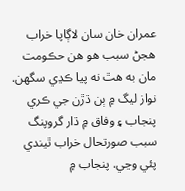عمران خان سان لاڳاپا خراب هجڻ سبب هو هن حڪومت مان به هٿ نه پيا ڪڍي سگهن. نواز ليگ ۾ ٻن ڌڙن جي ڪري پنجاب ۽ وفاق ۾ ڌار گروپنگ سبب صورتحال خراب ٿيندي پئي وڃي. پنجاب ۾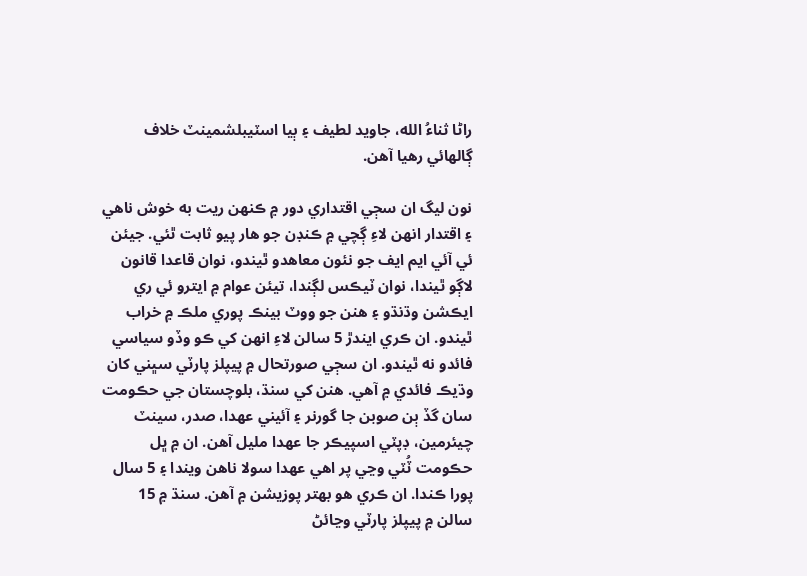راڻا ثناءُ الله، جاويد لطيف ۽ ٻيا اسٽيبلشمينٽ خلاف ڳالهائي رهيا آهن.

نون ليگ ان سڄي اقتداري دور ۾ ڪنهن ريت به خوش ناهي ۽ اقتدار انهن لاءِ ڳچي ۾ ڪنڊن جو هار پيو ثابت ٿئي. جيئن ئي آئي ايم ايف جو نئون معاهدو ٿيندو، نوان قاعدا قانون لاڳو ٿيندا، نوان ٽيڪس لڳندا، تيئن عوام ۾ ايترو ئي ري ايڪشن وڌنڌو ۽ هنن جو ووٽ بينڪ پوري ملڪ ۾ خراب ٿيندو. ان ڪري ايندڙ 5 سالن لاءِ انهن کي ڪو وڏو سياسي فائدو نه ٿيندو. ان سڄي صورتحال ۾ پيپلز پارٽي سڀني کان وڌيڪ فائدي ۾ آهي. هنن کي سنڌ، بلوچستان جي حڪومت سان گڏ ٻن صوبن جا گورنر ۽ آئيني عهدا، صدر، سينٽ چيئرمين، ڊپٽي اسپيڪر جا عهدا مليل آهن. ان ۾ ڀل حڪومت ٽُٽي وڃي پر اهي عهدا سولا ناهن ويندا ۽ 5 سال پورا ڪندا. ان ڪري هو بهتر پوزيشن ۾ آهن. سنڌ ۾ 15 سالن ۾ پيپلز پارٽي وڃائڻ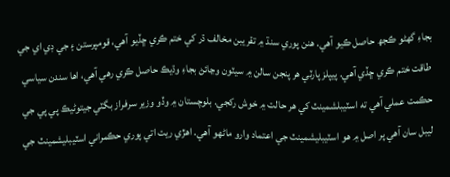بجاءِ گھڻو ڪجھ حاصل ڪيو آهي. هنن پوري سنڌ ۾ تقريبن مخالف ڌر کي ختم ڪري ڇڏيو آهي، قومپرستن ۽ جي ڊي اي جي طاقت ختم ڪري ڇڏي آهي. پيپلز پارٽي هر پنجن سالن ۾ سيٽون وڃائڻ بجاءِ وڌيڪ حاصل ڪري رهي آهي، اها سندن سياسي حڪمت عملي آهي ته اسٽيبلشمينٽ کي ھر حالت ۾ خوش رکجي. بلوچستان ۾ وڏو وزير سرفراز بگٽي جيتوڻيڪ پي پي جي ليبل سان آهي پر اصل ۾ هو اسٽيبليشمينٽ جي اعتماد وارو ماڻهو آهي. اهڙي ريت اتي پوري حڪمراني اسٽيبليشمينٽ جي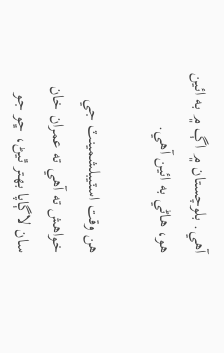آهي. بلوچستان ۾ اڳ ۾ به ائين ھو، ھاڻي به ائين آهي.

هن وقت اسٽيبلشمينٽ جي خواھش ته آھي ته عمران خان سان لاڳاپا بهتر ٿيڻ، ڇو جو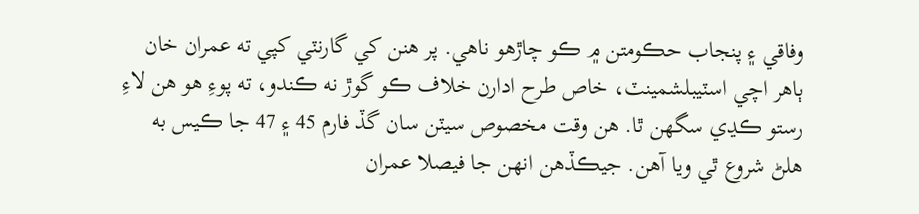وفاقي ۽ پنجاب حڪومتن ۾ ڪو چاڙهو ناهي. پر هنن کي گارنٽي کپي ته عمران خان ٻاهر اچي اسٽيبلشمينٽ، خاص طرح ادارن خلاف ڪو گوڙ نه ڪندو، ته پوءِ هو هن لاءِ رستو ڪڍي سگهن ٿا. هن وقت مخصوص سيٽن سان گڏ فارم 45 ۽ 47 جا ڪيس به  هلڻ شروع ٿي ويا آهن. جيڪڏهن انهن جا فيصلا عمران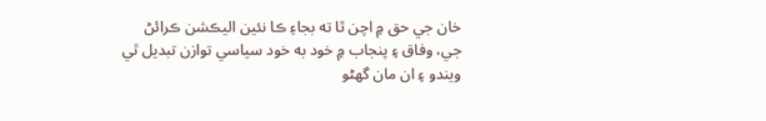خان جي حق ۾ اچن ٿا ته بجاءِ ڪا نئين اليڪشن ڪرائڻ جي، وفاق ۽ پنجاب ۾ خود به خود سياسي توازن تبديل ٿي ويندو ۽ ان مان گهڻو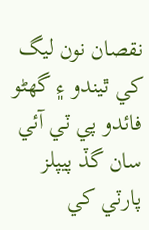نقصان نون ليگ کي ٿيندو ۽ گهڻو فائدو پي ٽي آئي سان گڏ پيپلز پارٽي کي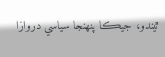ٿيندو، جيڪا پنھنجا سياسي دروازا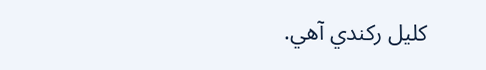کليل رکندي آهي.